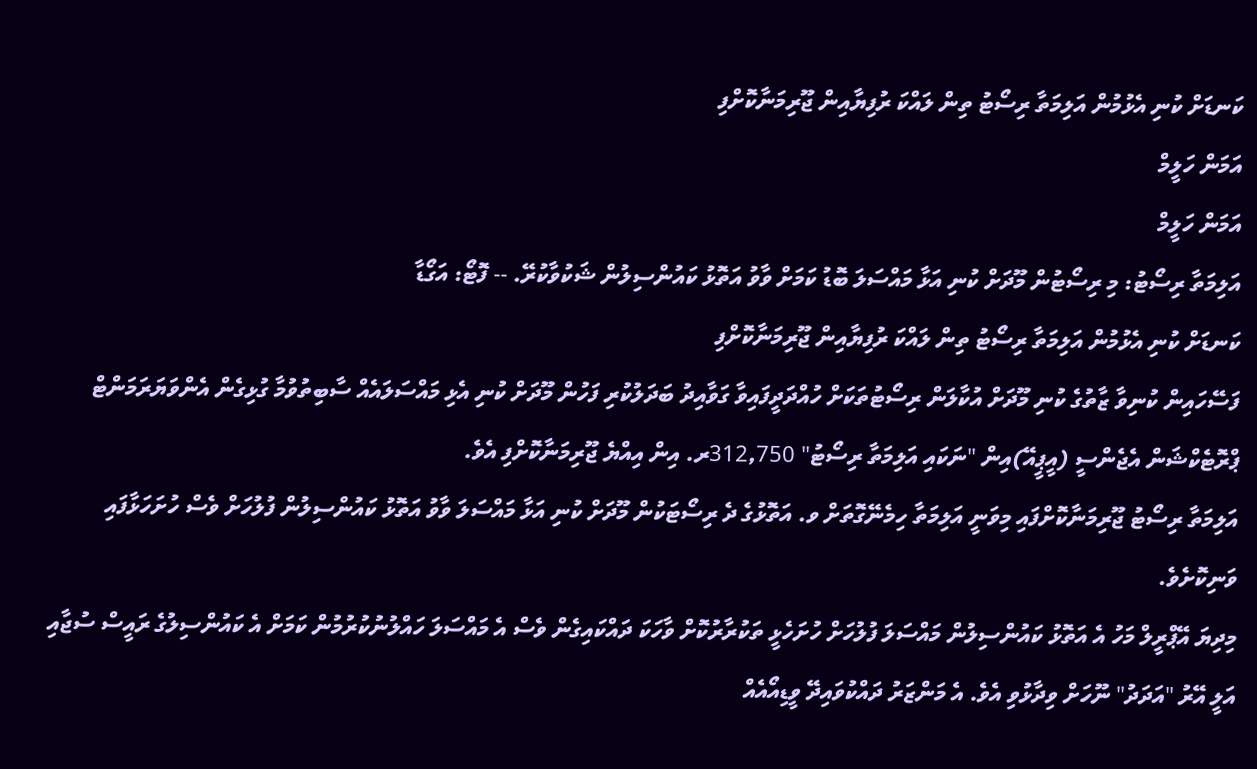ކަނޑަށް ކުނި އެޅުމުން އަލިމަތާ ރިސޯޓު ތިން ލައްކަ ރުފިޔާއިން ޖޫރިމަނާކޮށްފި
އަމަން ހަލީމް
އަމަން ހަލީމް
އަލިމަތާ ރިސޯޓު: މި ރިސޯޓުން މޫދަށް ކުނި އަޅާ މައްސަލަ ބޮޑު ކަމަށް ވާވު އަތޮޅު ކައުންސިލުން ޝަކުވާކުރޭ. -- ފޮޓޯ: އަގޯޑާ
ކަނޑަށް ކުނި އެޅުމުން އަލިމަތާ ރިސޯޓު ތިން ލައްކަ ރުފިޔާއިން ޖޫރިމަނާކޮށްފި
ފަސޭހައިން ކުނިވާ ޒާތުގެ ކުނި މޫދަށް އުކާލަން ރިސޯޓުތަކަށް ހުއްދަދީފައިވާ ގަވާއިދު ބަދަލުކުރި ފަހުން މޫދަށް ކުނި އެޅި މައްސަލައެއް ސާބިތުވުމާ ގުޅިގެން އެންވަޔަރަމަންޓް ޕްރޮޓެކްޝަން އެޖެންސީ (އީޕީއޭ)އިން "ނަކައި އަލިމަތާ ރިސޯޓު" 312,750ރ. އިން އިއްޔެ ޖޫރިމަނާކޮށްފި އެވެ.
އަލިމަތާ ރިސޯޓު ޖޫރިމަނާކޮށްފައި މިވަނީ އަލިމަތާ ހިމެނޭގޮތަށް ވ. އަތޮޅުގެ ދެ ރިސޯޓަކުން މޫދަށް ކުނި އަޅާ މައްސަލަ ވާވު އަތޮޅު ކައުންސިލުން ފުލުހަށް ވެސް ހުށަހަޅާފައި ވަނިކޮށެވެ.
މިދިޔަ އޭޕްރީލް މަހު އެ އަތޮޅު ކައުންސިލުން މައްސަލަ ފުލުހަށް ހުށަހެޅީ ތަކުރާރުކޮށް ވާހަކަ ދައްކައިގެން ވެސް އެ މައްސަލަ ހައްލުނުކުރުމުން ކަމަށް އެ ކައުންސިލުގެ ރައީސް ސުޖާއި އަލީ އޭރު "އަދަދު" ނޫހަށް ވިދާޅުވި އެވެ. އެ މަންޒަރު ދައްކުވައިދޭ ވީޑިއޯއެއް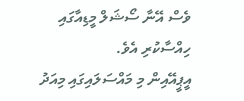ވެސް އޭނާ ސޯޝަލް މީޑިއާގައި ހިއްސާކުރި އެވެ.
އީޕީއޭއިން މި މައްސަލައިގައި މިއަދު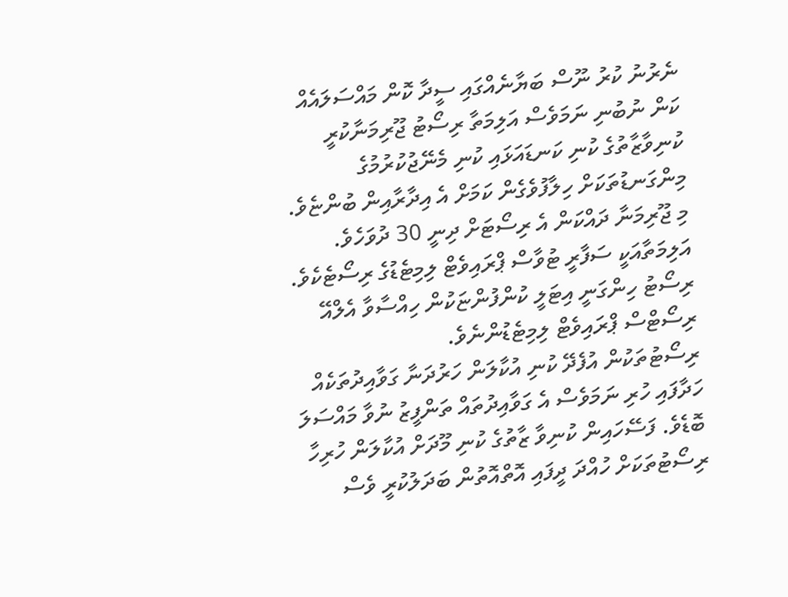ނެރުނު ކުރު ނޫސް ބަޔާނެއްގައި ސީދާ ކޮން މައްސަލައެއް ކަން ނުބުނި ނަމަވެސް އަލިމަތާ ރިސޯޓު ޖޫރިމަނާކުރީ ކުނިވާޒާތުގެ ކުނި ކަނޑައަޅައި ކުނި މެނޭޖުކުރުމުގެ މިންގަނޑުތަކަށް ހިލާފުވެގެން ކަމަށް އެ އިދާރާއިން ބުންޏެވެ. މި ޖޫރިމަނާ ދައްކަން އެ ރިސޯޓަށް ދިނީ 30 ދުވަހެވެ.
އަލިމަތާއަކީ ސަފާރީ ޓުވާސް ޕްރައިވެޓް ލިމިޓެޑުގެ ރިސޯޓެކެވެ. ރިސޯޓު ހިންގަނީ އިޓަލީ ކުންފުންޏަކުން ހިއްސާވާ އެލްއޭ ރިސޯޓްސް ޕްރައިވެޓް ލިމިޓެޑުންނެވެ.
ރިސޯޓުތަކުން އުފެދޭ ކުނި އުކާލަން ހަރުދަނާ ގަވާއިދުތަކެއް ހަދާފައި ހުރި ނަމަވެސް އެ ގަވާއިދުތައް ތަންފީޒު ނުވާ މައްސަލަ ބޮޑެވެ. ފަސޭހައިން ކުނިވާ ޒާތުގެ ކުނި މޫދަށް އުކާލަން ހުރިހާ ރިސޯޓުތަކަށް ހުއްދަ ދީފައި އޮތްއޮތުން ބަދަލުކުރީ ވެސް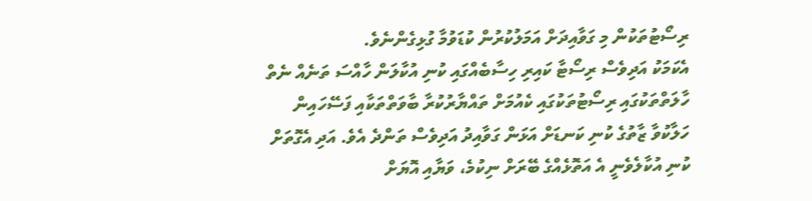ރިސޯޓުތަކުން މި ގަވާއިދަށް އަމަލުކުރުން ކުޑަވުމާ ގުޅިގެންނެވެ.
އެކަމަކު އަދިވެސް ރިސޯޓާ ކައިރި ހިސާބެއްގައި ކުނި އުކާލަން ހާއްސަ ތަނެއް ނެތް ހާލަތްތަކުގައި ރިސޯޓުތަކުގައި ކެއުމަށް ތައްޔާރުކުރާ ބާވަތްތަކާއި ފަސޭހައިން ހަލާކުވާ ޒާތުގެ ކުނި ކަނޑަށް އަޅަން ގަވާއިދު އަދިވެސް ތަންދެ އެވެ. އަދި އެގޮތަށް ކުނި އުކާލެވެނީ އެ އަތޮޅެއްގެ ބޭރަށް ނިކުމެ، ވަޔާއި އޮޔަށް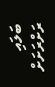ބަލައި ރަށްރަށަށް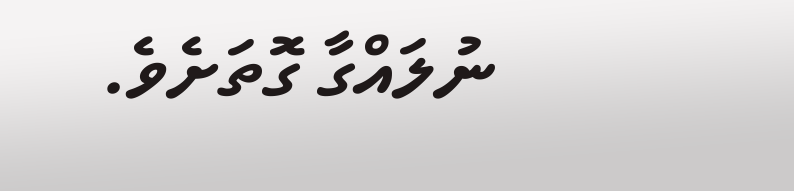ނުލައްގާ ގޮތަށެވެ.